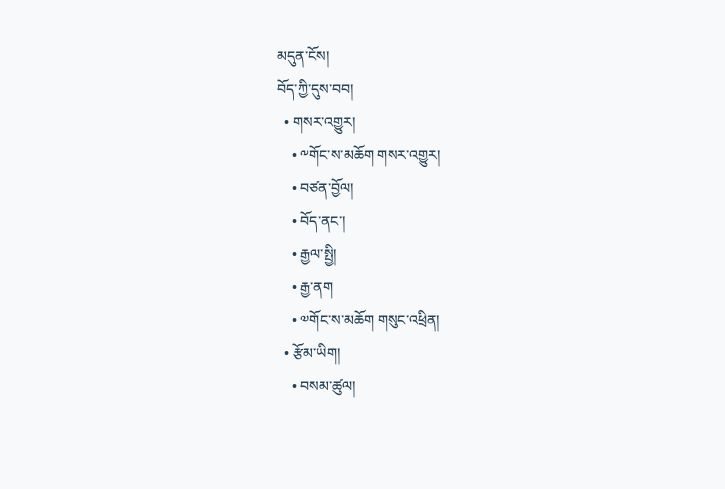མདུན་ངོས།
བོད་ཀྱི་དུས་བབ།
  • གསར་འགྱུར།
    • ༸གོང་ས་མཆོག གསར་འགྱུར།
    • བཙན་བྱོལ།
    • བོད་ནང་།
    • རྒྱལ་སྤྱི།
    • རྒྱ་ནག
    • ༧གོང་ས་མཆོག གསུང་འཕྲིན།
  • རྩོམ་ཡིག།
    • བསམ་ཚུལ།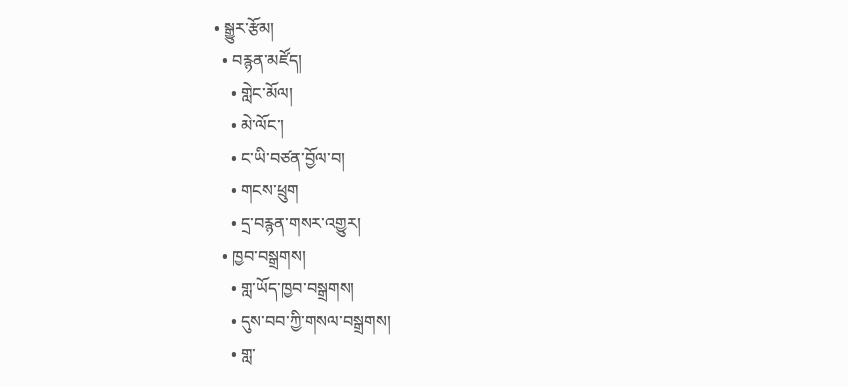• སྒྱུར་རྩོམ།
  • བརྙན་མཛོད།
    • གླེང་མོལ།
    • མེ་ལོང་།
    • ང་ཡི་བཙན་བྱོལ་བ།
    • གངས་ཕྲུག
    • དྲ་བརྙན་གསར་འགྱུར།
  • ཁྱབ་བསྒྲགས།
    • གླ་ཡོད་ཁྱབ་བསྒྲགས།
    • དུས་བབ་ཀྱི་གསལ་བསྒྲགས།
    • གླ་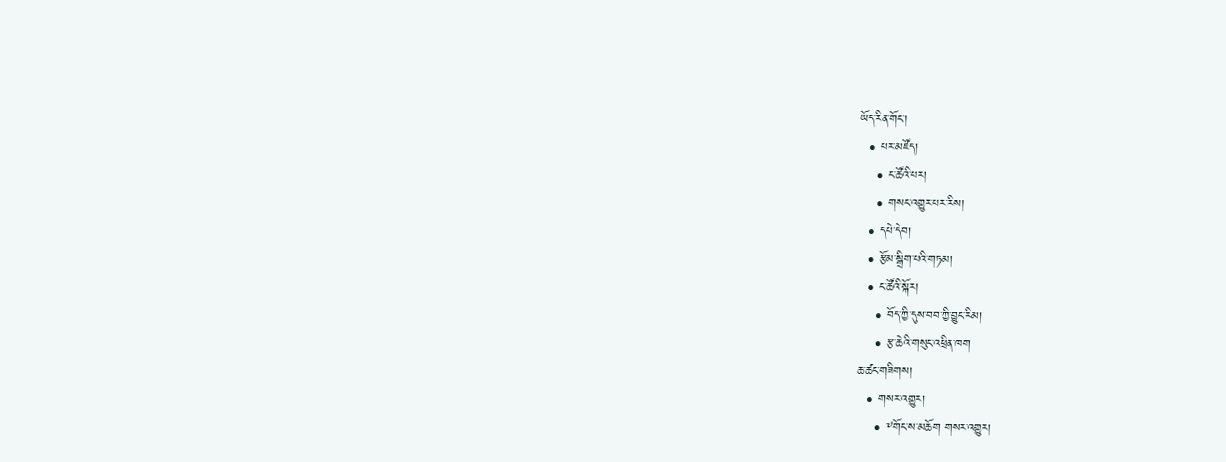ཡོད་རིན་གོང་།
  • པར་མཛོད།
    • ང་ཚོའི་པར།
    • གསང་འགྱུར་པར་རིས།
  • དཔེ་དེབ།
  • རྩོམ་སྒྲིག་པའི་གཏམ།
  • ང་ཚོའི་སྐོར།
    • བོད་ཀྱི་དུས་བབ་ཀྱི་བྱུང་རིམ།
    • རྩ་ཆེའི་གསུང་འཕྲིན་ཁག
ཆ་ཚང་གཟིགས།
  • གསར་འགྱུར།
    • ༸གོང་ས་མཆོག གསར་འགྱུར།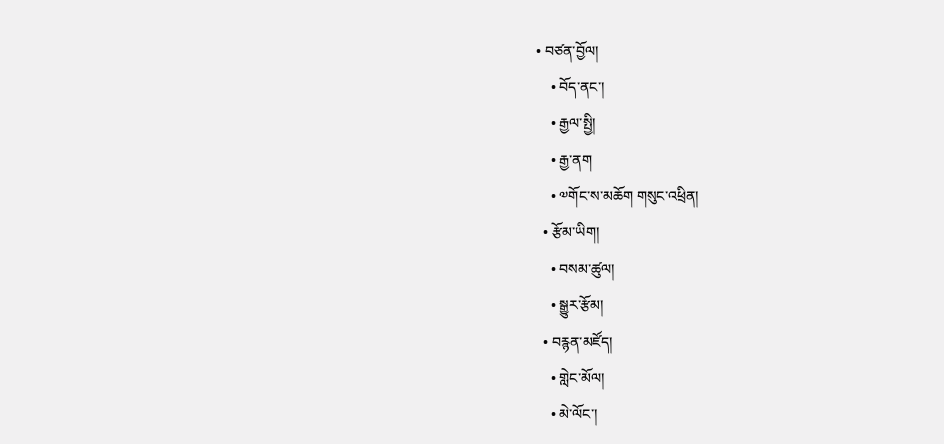• བཙན་བྱོལ།
    • བོད་ནང་།
    • རྒྱལ་སྤྱི།
    • རྒྱ་ནག
    • ༧གོང་ས་མཆོག གསུང་འཕྲིན།
  • རྩོམ་ཡིག།
    • བསམ་ཚུལ།
    • སྒྱུར་རྩོམ།
  • བརྙན་མཛོད།
    • གླེང་མོལ།
    • མེ་ལོང་།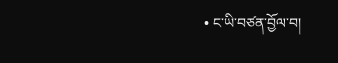• ང་ཡི་བཙན་བྱོལ་བ།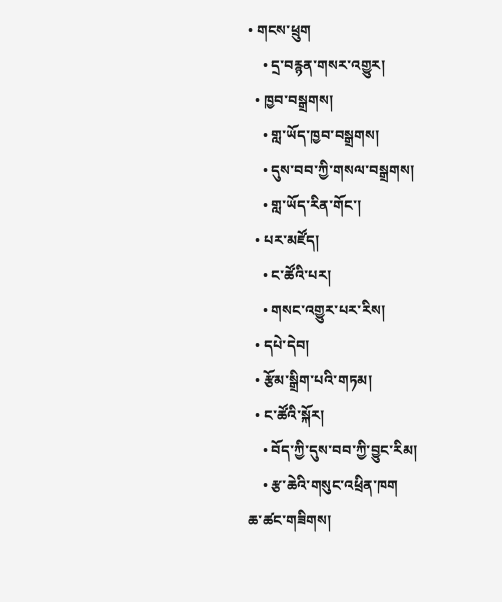• གངས་ཕྲུག
    • དྲ་བརྙན་གསར་འགྱུར།
  • ཁྱབ་བསྒྲགས།
    • གླ་ཡོད་ཁྱབ་བསྒྲགས།
    • དུས་བབ་ཀྱི་གསལ་བསྒྲགས།
    • གླ་ཡོད་རིན་གོང་།
  • པར་མཛོད།
    • ང་ཚོའི་པར།
    • གསང་འགྱུར་པར་རིས།
  • དཔེ་དེབ།
  • རྩོམ་སྒྲིག་པའི་གཏམ།
  • ང་ཚོའི་སྐོར།
    • བོད་ཀྱི་དུས་བབ་ཀྱི་བྱུང་རིམ།
    • རྩ་ཆེའི་གསུང་འཕྲིན་ཁག
ཆ་ཚང་གཟིགས།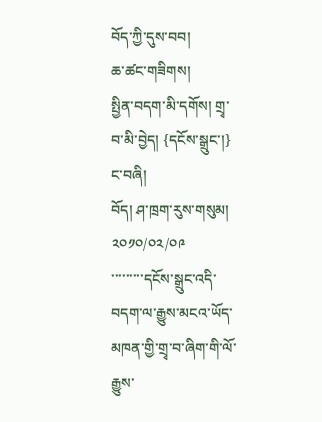བོད་ཀྱི་དུས་བབ།
ཆ་ཚང་གཟིགས།
སྤྱིན་བདག་མི་དགོས། གྲྭ་བ་མི་བྱེད། {དངོས་སྒྲུང་།} ང་བཞི།
བོད། ཤ་ཁྲག་རུས་གསུམ།
༢༠༡༠/༠༢/༠༩
་་་་་་་་་དངོས་སྒྲུང་འདི་བདག་ལ་རྒྱུས་མངའ་ཡོད་མཁན་གྱི་གྲྭ་བ་ཞིག་གི་ལོ་རྒྱུས་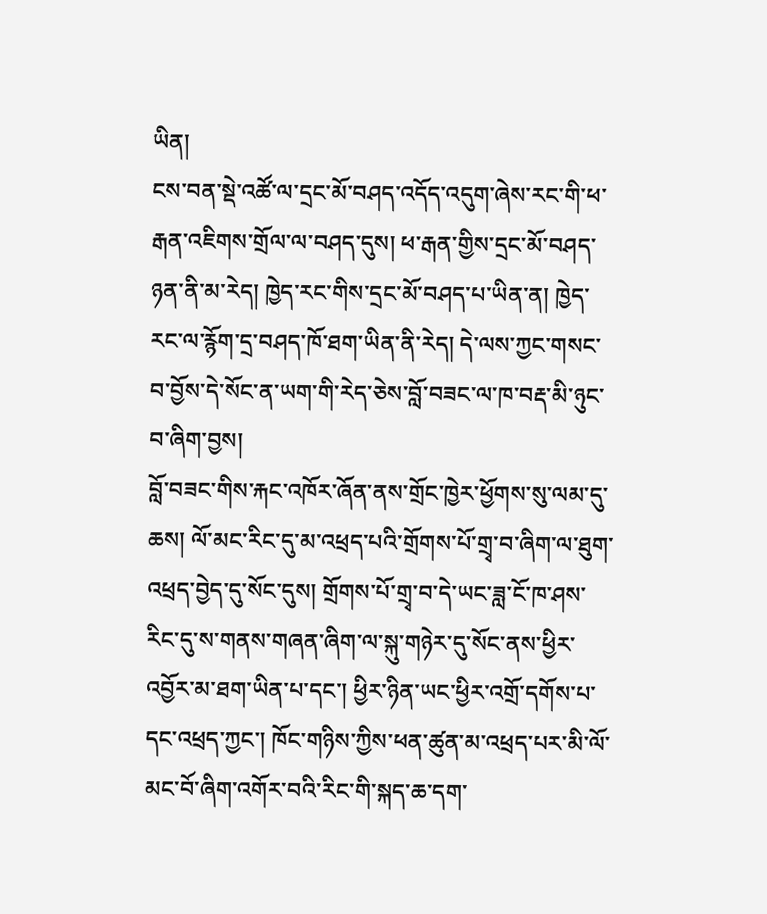ཡིན།
ངས་བན་སྡེ་འཚོ་ལ་དྲང་མོ་བཤད་འདོད་འདུག་ཞེས་རང་གི་ཕ་རྒན་འཇིགས་གྲོལ་ལ་བཤད་དུས། ཕ་རྒན་གྱིས་དྲང་མོ་བཤད་ཉན་ནི་མ་རེད། ཁྱེད་རང་གིས་དྲང་མོ་བཤད་པ་ཡིན་ན། ཁྱེད་རང་ལ་རྙོག་དྲ་བཤད་ཁོ་ཐག་ཡིན་ནི་རེད། དེ་ལས་ཀྱང་གསང་བ་བྱོས་དེ་སོང་ན་ཡག་གི་རེད་ཅེས་བློ་བཟང་ལ་ཁ་བརྡ་མི་ཉུང་བ་ཞིག་བྱས།
བློ་བཟང་གིས་རྐང་འཁོར་ཞོན་ནས་གྲོང་ཁྱེར་ཕྱོགས་སུ་ལམ་དུ་ཆས། ལོ་མང་རིང་དུ་མ་འཕྲད་པའི་གྲོགས་པོ་གྲྭ་བ་ཞིག་ལ་ཐུག་འཕྲད་བྱེད་དུ་སོང་དུས། གྲོགས་པོ་གྲྭ་བ་དེ་ཡང་ཟླ་ངོ་ཁ་ཤས་རིང་དུ་ས་གནས་གཞན་ཞིག་ལ་སྐུ་གཉེར་དུ་སོང་ནས་ཕྱིར་འབྱོར་མ་ཐག་ཡིན་པ་དང་། ཕྱིར་ཉིན་ཡང་ཕྱིར་འགྲོ་དགོས་པ་དང་འཕྲད་ཀྱང་། ཁོང་གཉིས་ཀྱིས་ཕན་ཚུན་མ་འཕྲད་པར་མི་ལོ་མང་བོ་ཞིག་འགོར་བའི་རིང་གི་སྐད་ཆ་དག་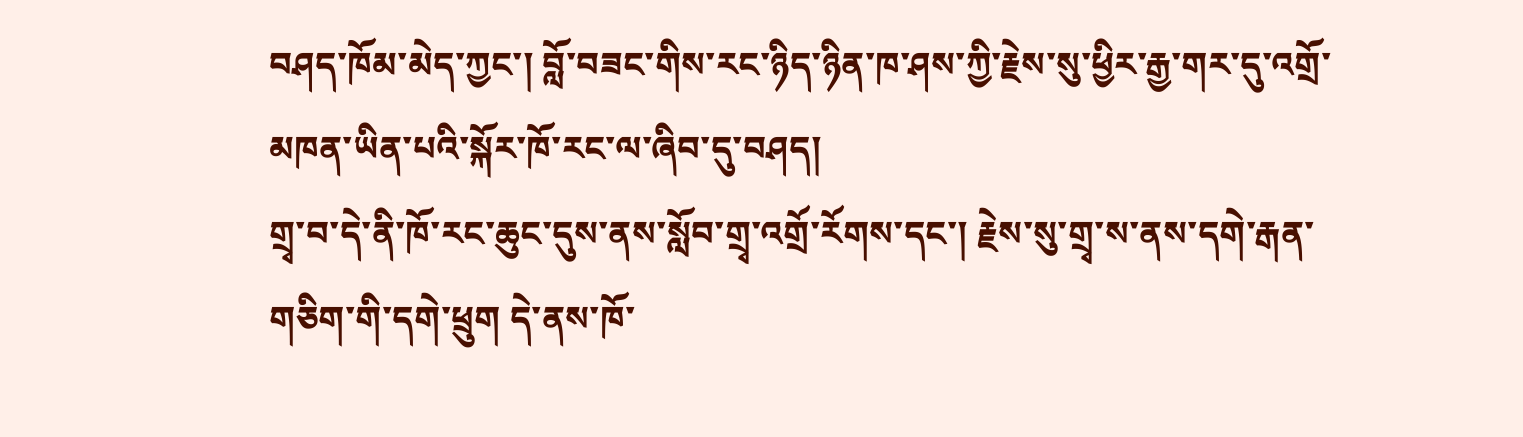བཤད་ཁོམ་མེད་ཀྱང་། བློ་བཟང་གིས་རང་ཉིད་ཉིན་ཁ་ཤས་ཀྱི་རྗེས་སུ་ཕྱིར་རྒྱ་གར་དུ་འགྲོ་མཁན་ཡིན་པའི་སྐོར་ཁོ་རང་ལ་ཞིབ་དུ་བཤད།
གྲྭ་བ་དེ་ནི་ཁོ་རང་ཆུང་དུས་ནས་སློབ་གྲྭ་འགྲོ་རོགས་དང་། རྗེས་སུ་གྲྭ་ས་ནས་དགེ་རྒན་གཅིག་གི་དགེ་ཕྲུག དེ་ནས་ཁོ་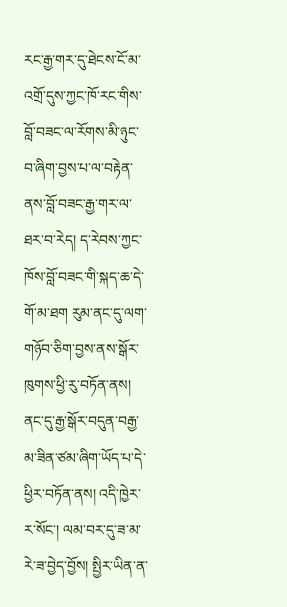རང་རྒྱ་གར་དུ་ཐེངས་ངོ་མ་འགྲོ་དུས་ཀྱང་ཁོ་རང་གིས་བློ་བཟང་ལ་རོགས་མི་ཉུང་བ་ཞིག་བྱས་པ་ལ་བརྟེན་ནས་བློ་བཟང་རྒྱ་གར་ལ་ཐར་བ་རེད། ད་རེབས་ཀྱང་ཁོས་བློ་བཟང་གི་སྐད་ཆ་དེ་གོ་མ་ཐག རུམ་ནང་དུ་ལག་གཉོབ་ཅིག་བྱས་ནས་སྒོར་ཁུགས་ཕྱི་རུ་བཏོན་ནས། ནང་དུ་རྒྱ་སྒོར་བདུན་བརྒྱ་མ་ཟིན་ཙམ་ཞིག་ཡོད་པ་དེ་ཕྱིར་བཏོན་ནས། འདི་ཁྱེར་ར་སོང་། ལམ་བར་དུ་ཟ་མ་རེ་ཟ་བྱེད་བྱོས། སྤྱིར་ཡིན་ན་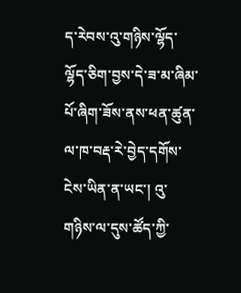ད་རེབས་འུ་གཉིས་ལྷོད་ལྷོད་ཅིག་བྱས་དེ་ཟ་མ་ཞིམ་པོ་ཞིག་ཟོས་ནས་ཕན་ཚུན་ལ་ཁ་བརྡ་རེ་བྱེད་དགོས་ངེས་ཡིན་ན་ཡང་། འུ་གཉིས་ལ་དུས་ཚོད་ཀྱི་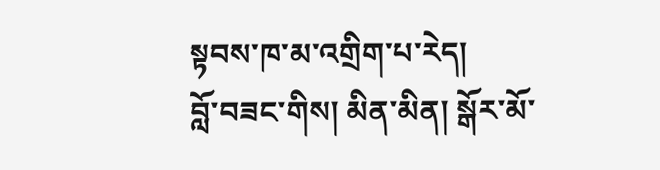སྟབས་ཁ་མ་འགྲིག་པ་རེད།
བློ་བཟང་གིས། མིན་མིན། སྒོར་མོ་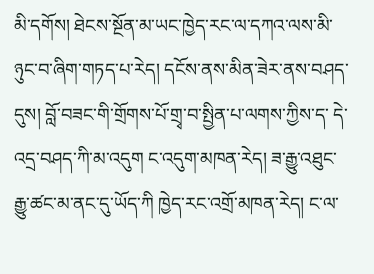མི་དགོས། ཐེངས་སྔོན་མ་ཡང་ཁྱེད་རང་ལ་དཀའ་ལས་མི་ཉུང་བ་ཞིག་གཏད་པ་རེད། དངོས་ནས་མིན་ཟེར་ནས་བཤད་དུས། བློ་བཟང་གི་གྲོགས་པོ་གྲྭ་བ་སྤྱིན་པ་ལགས་ཀྱིས་ད་ དེ་འདྲ་བཤད་ཀི་མ་འདུག ང་འདུག་མཁན་རེད། ཟ་རྒྱུ་འཐུང་རྒྱུ་ཚང་མ་ནང་དུ་ཡོད་ཀི ཁྱེད་རང་འགྲོ་མཁན་རེད། ང་ལ་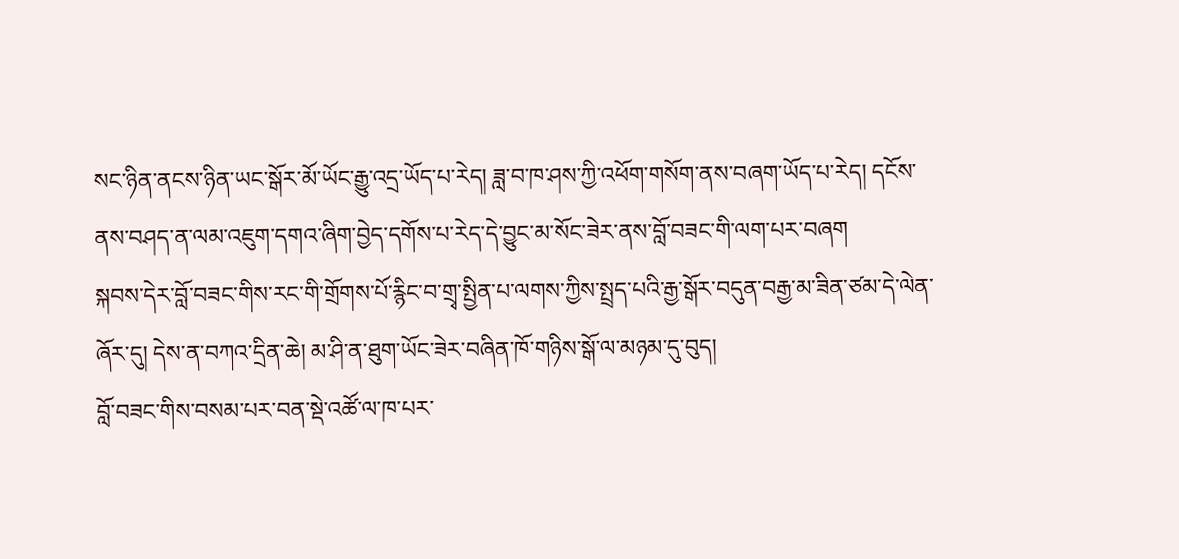སང་ཉིན་ནངས་ཉིན་ཡང་སྒོར་མོ་ཡོང་རྒྱུ་འདྲ་ཡོད་པ་རེད། ཟླ་བ་ཁ་ཤས་ཀྱི་འཕོག་གསོག་ནས་བཞག་ཡོད་པ་རེད། དངོས་ནས་བཤད་ན་ལམ་འཇུག་དགའ་ཞིག་བྱེད་དགོས་པ་རེད་དེ་བྱུང་མ་སོང་ཟེར་ནས་བློ་བཟང་གི་ལག་པར་བཞག
སྐབས་དེར་བློ་བཟང་གིས་རང་གི་གྲོགས་པོ་རྙིང་བ་གྲྭ་སྤྱིན་པ་ལགས་ཀྱིས་སྤྲད་པའི་རྒྱ་སྒོར་བདུན་བརྒྱ་མ་ཟིན་ཙམ་དེ་ལེན་ཞོར་དུ། དེས་ན་བཀའ་དྲིན་ཆེ། མ་ཤི་ན་ཐུག་ཡོང་ཟེར་བཞིན་ཁོ་གཉིས་སྒོ་ལ་མཉམ་དུ་བུད།
བློ་བཟང་གིས་བསམ་པར་བན་སྡེ་འཚོ་ལ་ཁ་པར་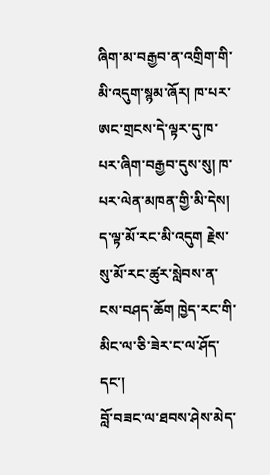ཞིག་མ་བརྒྱབ་ན་འགྲིག་གི་མི་འདུག་སྙམ་ཞོར། ཁ་པར་ཨང་གྲངས་དེ་ལྟར་དུ་ཁ་པར་ཞིག་བརྒྱབ་དུས་སུ། ཁ་པར་ལེན་མཁན་གྱི་མི་དེས། ད་ལྟ་མོ་རང་མི་འདུག རྗེས་སུ་མོ་རང་ཚུར་སླེབས་ན་ངས་བཤད་ཆོག ཁྱེད་རང་གི་མིང་ལ་ཅི་ཟེར་ང་ལ་ཤོད་དང་།
བློ་བཟང་ལ་ཐབས་ཤེས་མེད་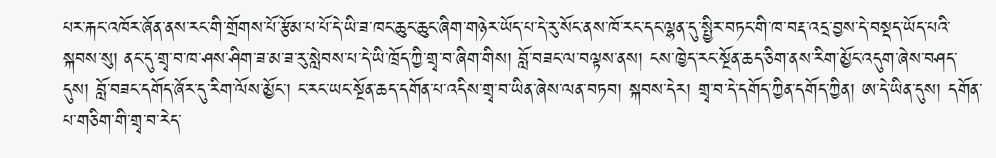པར་རྐང་འཁོར་ཞོན་ནས་རང་གི་གྲོགས་པོ་རྩོམ་པ་པོ་དེ་ཡི་ཟ་ཁང་ཆུང་ཆུང་ཞིག་གཉེར་ཡོད་པ་དེ་རུ་སོང་ནས་ཁོ་རང་དང་ལྷན་དུ་སྤྱིར་བཏང་གི་ཁ་བརྡ་འདྲ་བྱས་དེ་བསྡད་ཡོད་པའི་སྐབས་སུ། ནང་དུ་གྲྭ་བ་ཁ་ཤས་ཤིག་ཟ་མ་ཟ་རུ་སླེབས་པ་དེ་ཡི་ཁྲོད་ཀྱི་གྲྭ་བ་ཞིག་གིས། བློ་བཟང་ལ་བལྟས་ནས། ངས་ཁྱེད་རང་སྔོན་ཆད་ཅིག་ནས་རིག་མྱོང་འདུག་ཞེས་བཤད་དུས། བློ་བཟང་དགོད་ཞོར་དུ་རིག་ལོས་མྱོང་། ང་རང་ཡང་སྔོན་ཆད་དགོན་པ་འདིས་གྲྭ་བ་ཡིན་ཞེས་ལན་བཏབ། སྐབས་དེར། གྲྭ་བ་དེ་དགོད་ཀྱིན་དགོད་ཀྱིན། ཨ་དེ་ཡིན་དུས། དགོན་པ་གཅིག་གི་གྲྭ་བ་རེད་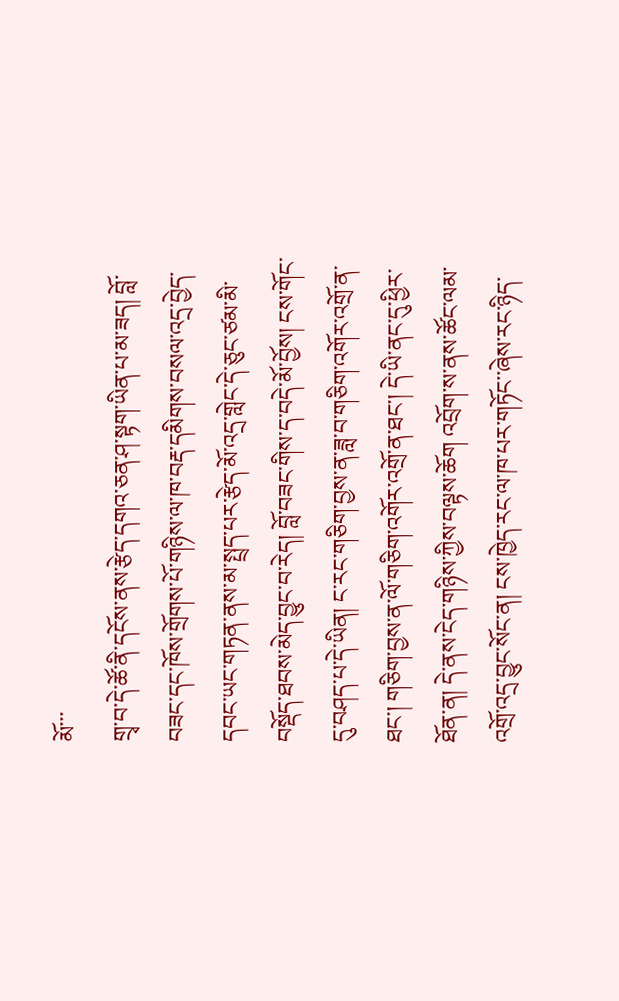མོ་་་
གྲྭ་བ་དེ་ཚོ་ནི་དངོས་ནས་རྩེད་དགའ་ཅན་ཤ་སྟག་ཡིན་པ་མ་ཟད། བློ་བཟང་དང་ཁོས་གྲོགས་པོ་གཉིས་ལ་ཁ་བརྡ་དམིགས་བསལ་འདྲ་བྱེད་དབང་ཡང་གཏན་ནས་མ་སྤྲད་པར་རྩེད་མོ་འདྲ་གླེང་དེ་ཅུང་ཙམ་མི་བསྡོད་ཐབས་མེད་བྱུང་བ་རེད། བློ་བཟང་གིས་ད་བདེ་མོ་བྱོས། ངས་གོང་དུ་བཤད་པ་དེ་ཡིན། ང་རང་གཅིག་བྱས་ན་ཟླ་བ་གཅིག་འགོར་འགྲོ་ན་ཐང་། གཅིག་བྱས་ན་ལོ་གཅིག་འགོར་འགྲོ་ན་ཐང་། དེ་ཡི་ནང་དུ་ཕྱིར་ཐོན་ན། དེ་ནས་ངེད་གཉིས་ཀྱིས་བལྟས་ཆོག འབྲོག་ས་ནས་ཚོང་ལམ་འགྲོ་འདྲ་བྱུང་སོང་ན། ངས་ཁྱེད་རང་ལ་ཁ་པར་གཏོང་་ཞེས་རང་ཉིད་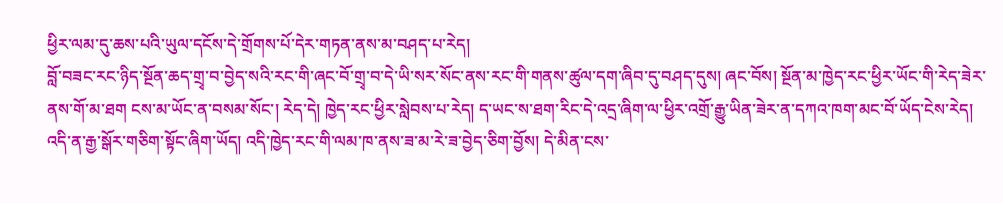ཕྱིར་ལམ་དུ་ཆས་པའི་ཡུལ་དངོས་དེ་གྲོགས་པོ་དེར་གཏན་ནས་མ་བཤད་པ་རེད།
བློ་བཟང་རང་ཉིད་སྔོན་ཆད་གྲྭ་བ་བྱེད་སའི་རང་གི་ཞང་བོ་གྲྭ་བ་དེ་ཡི་སར་སོང་ནས་རང་གི་གནས་ཚུལ་དག་ཞིབ་དུ་བཤད་དུས། ཞང་བོས། སྔོན་མ་ཁྱེད་རང་ཕྱིར་ཡོང་གི་རེད་ཟེར་ནས་གོ་མ་ཐག ངས་མ་ཡོང་ན་བསམ་སོང་། རེད་དེ། ཁྱེད་རང་ཕྱིར་སླེབས་པ་རེད། ད་ཡང་ས་ཐག་རིང་དེ་འདྲ་ཞིག་ལ་ཕྱིར་འགྲོ་རྒྱུ་ཡིན་ཟེར་ན་དཀའ་ཁག་མང་བོ་ཡོད་ངེས་རེད། འདི་ན་རྒྱ་སྒོར་གཅིག་སྟོང་ཞིག་ཡོད། འདི་ཁྱེད་རང་གི་ལམ་ཁ་ནས་ཟ་མ་རེ་ཟ་བྱེད་ཅིག་བྱོས། དེ་མིན་ངས་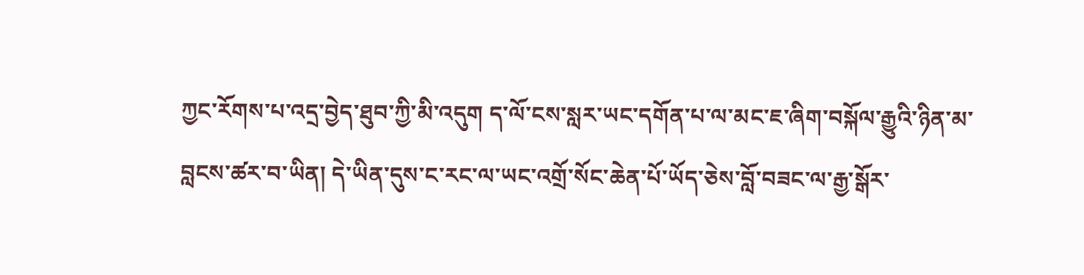ཀྱང་རོགས་པ་འདྲ་བྱེད་ཐུབ་ཀྱི་མི་འདུག ད་ལོ་ངས་སླར་ཡང་དགོན་པ་ལ་མང་ཇ་ཞིག་བསྐོལ་རྒྱུའི་ཉིན་མ་བླངས་ཚར་བ་ཡིན། དེ་ཡིན་དུས་ང་རང་ལ་ཡང་འགྲོ་སོང་ཆེན་པོ་ཡོད་ཅེས་བློ་བཟང་ལ་རྒྱ་སྒོར་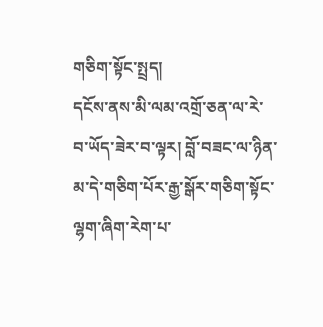གཅིག་སྟོང་སྤྲད།
དངོས་ནས་མི་ལམ་འགྲོ་ཅན་ལ་རེ་བ་ཡོད་ཟེར་བ་ལྟར། བློ་བཟང་ལ་ཉིན་མ་དེ་གཅིག་པོར་རྒྱ་སྒོར་གཅིག་སྟོང་ལྷག་ཞིག་རེག་པ་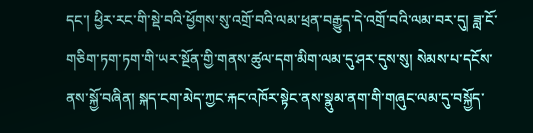དང་། ཕྱིར་རང་གི་སྡེ་བའི་ཕྱོགས་སུ་འགྲོ་བའི་ལམ་ཕྲན་བརྒྱུད་དེ་འགྲོ་བའི་ལམ་བར་དུ། ཟླ་ངོ་གཅིག་ཏག་ཏག་གི་ཡར་སྔོན་གྱི་གནས་ཚུལ་དག་མིག་ལམ་དུ་ཤར་དུས་སུ། སེམས་པ་དངོས་ནས་སྐྱོ་བཞིན། སྐད་ངག་མེད་ཀྱང་རྐང་འཁོར་སྟེང་ནས་སྣུམ་ནག་གི་གཞུང་ལམ་དུ་བསྐྱོད་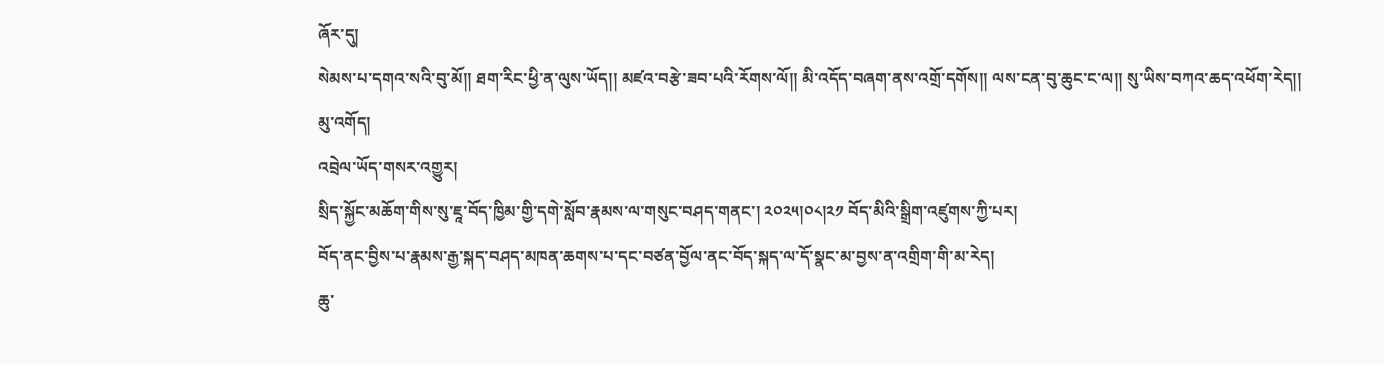ཞོར་དུ།
སེམས་པ་དགའ་སའི་བུ་མོ།། ཐག་རིང་ཕྱི་ན་ལུས་ཡོད།། མཛའ་བརྩེ་ཟབ་པའི་རོགས་ལོ།། མི་འདོད་བཞག་ནས་འགྲོ་དགོས།། ལས་ངན་བུ་ཆུང་ང་ལ།། སུ་ཡིས་བཀའ་ཆད་འཕོག་རེད།།
མུ་འགོད།
འབྲེལ་ཡོད་གསར་འགྱུར།
སྲིད་སྐྱོང་མཆོག་གིས་སུ་ཇཱ་བོད་ཁྱིམ་གྱི་དགེ་སློབ་རྣམས་ལ་གསུང་བཤད་གནང་། ༢༠༢༥།༠༨།༢༡ བོད་མིའི་སྒྲིག་འཛུགས་ཀྱི་པར།
བོད་ནང་བྱིས་པ་རྣམས་རྒྱ་སྐད་བཤད་མཁན་ཆགས་པ་དང་བཙན་བྱོལ་ནང་བོད་སྐད་ལ་དོ་སྣང་མ་བྱས་ན་འགྲིག་གི་མ་རེད།
ཆུ་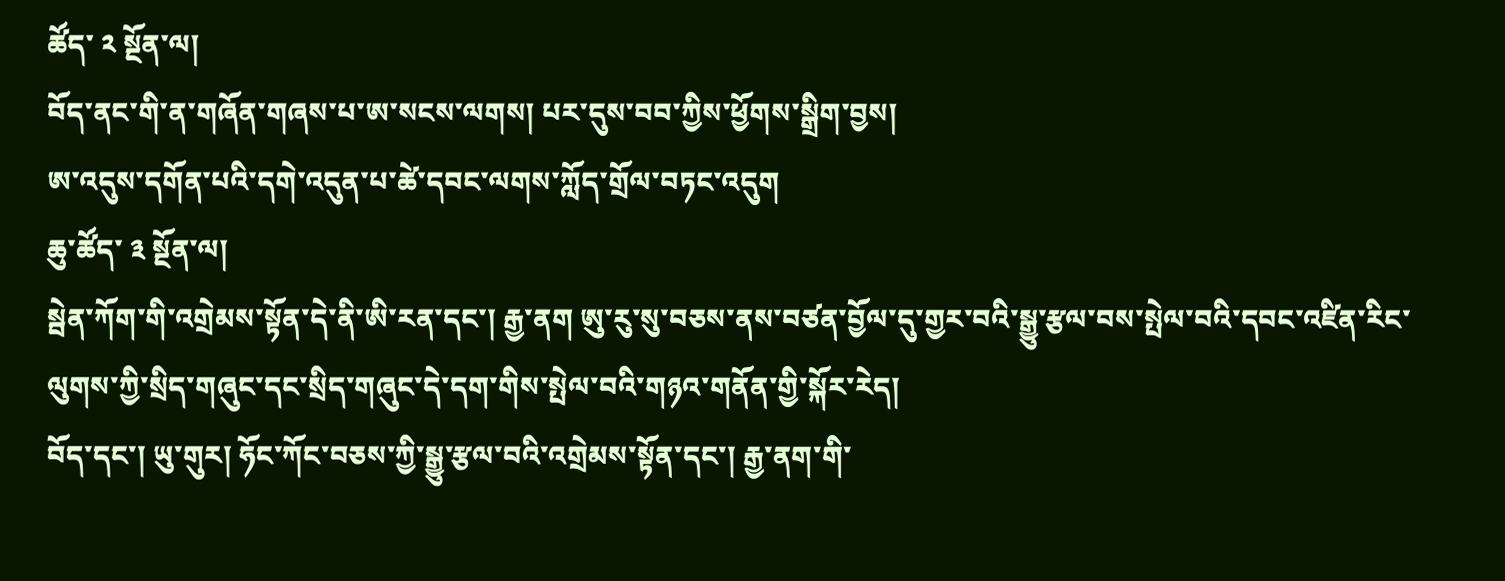ཚོད་ ༢ སྔོན་ལ།
བོད་ནང་གི་ན་གཞོན་གཞས་པ་ཨ་སངས་ལགས། པར་དུས་བབ་ཀྱིས་ཕྱོགས་སྒྲིག་བྱས།
ཨ་འདུས་དགོན་པའི་དགེ་འདུན་པ་ཚེ་དབང་ལགས་ཀློད་གྲོལ་བཏང་འདུག
ཆུ་ཚོད་ ༣ སྔོན་ལ།
སྦེན་ཀོག་གི་འགྲེམས་སྟོན་དེ་ནི་ཨི་རན་དང་། རྒྱ་ནག ཨུ་རུ་སུ་བཅས་ནས་བཙན་བྱོལ་དུ་གྱར་བའི་སྒྱུ་རྩལ་བས་སྤེལ་བའི་དབང་འཛིན་རིང་ལུགས་ཀྱི་སྲིད་གཞུང་དང་སྲིད་གཞུང་དེ་དག་གིས་སྤེལ་བའི་གཉའ་གནོན་གྱི་སྐོར་རེད།
བོད་དང་། ཡུ་གུར། ཧོང་ཀོང་བཅས་ཀྱི་སྒྱུ་རྩལ་བའི་འགྲེམས་སྟོན་དང་། རྒྱ་ནག་གི་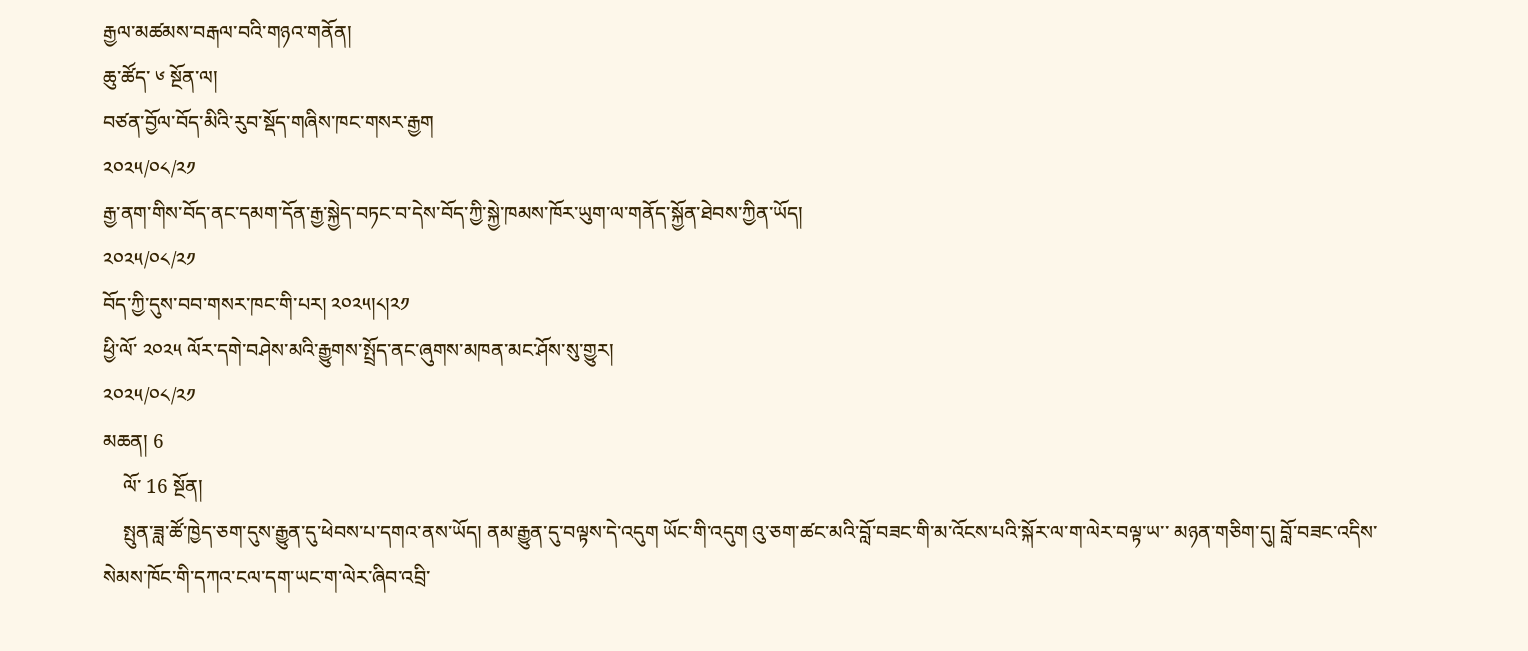རྒྱལ་མཚམས་བརྒལ་བའི་གཉའ་གནོན།
ཆུ་ཚོད་ ༦ སྔོན་ལ།
བཙན་བྱོལ་བོད་མིའི་རུབ་སྡོད་གཞིས་ཁང་གསར་རྒྱག
༢༠༢༥/༠༨/༢༡
རྒྱ་ནག་གིས་བོད་ནང་དམག་དོན་རྒྱ་སྐྱེད་བཏང་བ་དེས་བོད་ཀྱི་སྐྱེ་ཁམས་ཁོར་ཡུག་ལ་གནོད་སྐྱོན་ཐེབས་ཀྱིན་ཡོད།
༢༠༢༥/༠༨/༢༡
བོད་ཀྱི་དུས་བབ་གསར་ཁང་གི་པར། ༢༠༢༥།༨།༢༡
ཕྱི་ལོ་ ༢༠༢༥ ལོར་དགེ་བཤེས་མའི་རྒྱུགས་སྤྲོད་ནང་ཞུགས་མཁན་མང་ཤོས་སུ་གྱུར།
༢༠༢༥/༠༨/༢༡
མཆན། 6
    ལོ་ 16 སྔོན།
    སྤུན་ཟླ་ཚོ་ཁྱེད་ཅག་དུས་རྒྱུན་དུ་ཕེབས་པ་དགའ་ནས་ཡོད། ནམ་རྒྱུན་དུ་བལྟས་དེ་འདུག ཡོང་གི་འདུག འུ་ཅག་ཚང་མའི་བློ་བཟང་གི་མ་འོངས་པའི་སྐོར་ལ་ག་ལེར་བལྟ་ཡ་་ མཉན་གཅིག་དུ། བློ་བཟང་འདིས་སེམས་ཁོང་གི་དཀའ་ངལ་དག་ཡང་ག་ལེར་ཞིབ་འབྲི་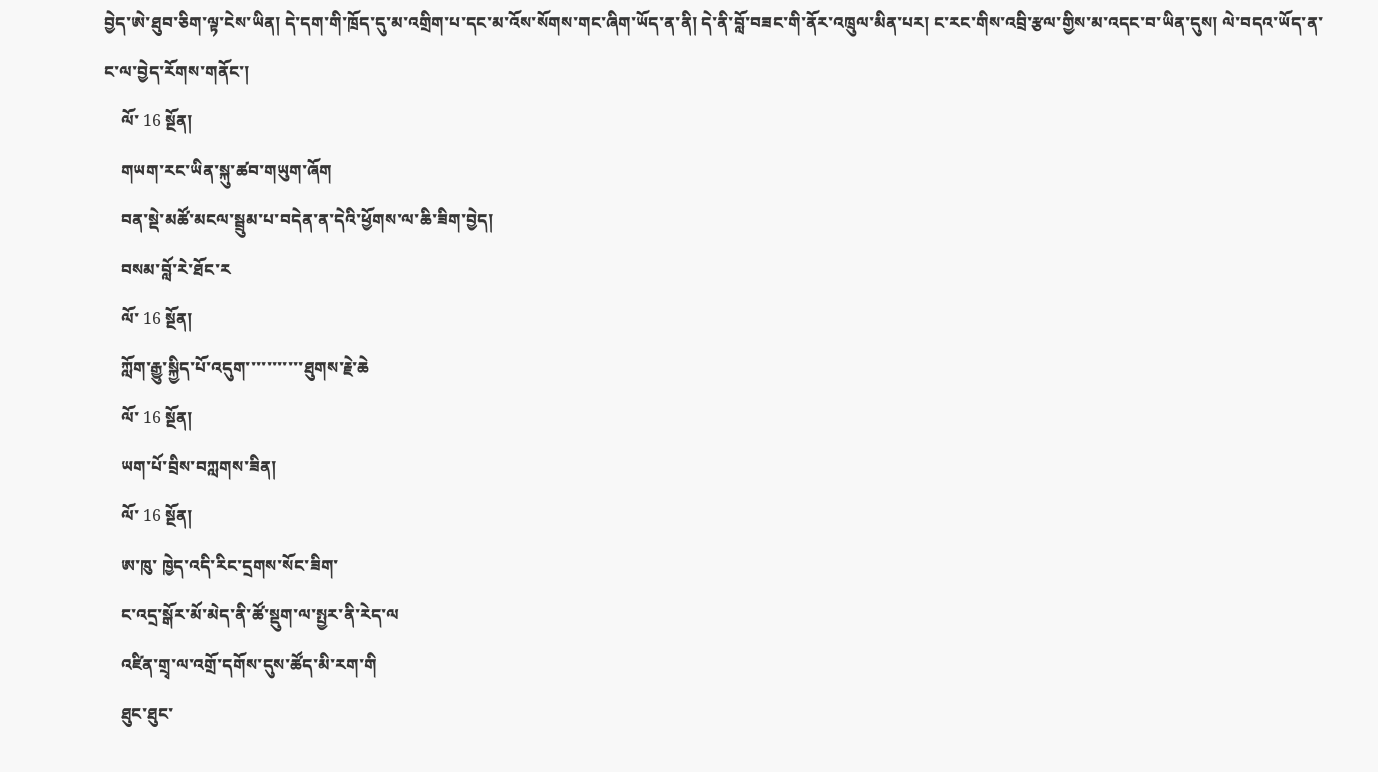བྱེད་ཨེ་ཐུབ་ཅིག་ལྟ་ངེས་ཡིན། དེ་དག་གི་ཁྲོད་དུ་མ་འགྲིག་པ་དང་མ་འོས་སོགས་གང་ཞིག་ཡོད་ན་ནི། དེ་ནི་བློ་བཟང་གི་ནོར་འཁྲུལ་མིན་པར། ང་རང་གིས་འབྲི་རྩལ་གྱིས་མ་འདང་བ་ཡིན་དུས། ལེ་བདའ་ཡོད་ན་ང་ལ་བྱེད་རོགས་གནོང་།
    ལོ་ 16 སྔོན།
    གཡག་རང་ཡིན་སྐུ་ཚབ་གཡུག་ཞོག
    བན་སྡེ་མཚོ་མངལ་སྦྲུམ་པ་བདེན་ན་དེའི་ཕྱོགས་ལ་ཆི་ཟིག་བྱེད།
    བསམ་བློ་རེ་ཐོང་ར
    ལོ་ 16 སྔོན།
    ཀློག་རྒྱུ་སྐྱིད་པོ་འདུག་་་་་་་་་་་ཐུགས་རྗེ་ཆེ
    ལོ་ 16 སྔོན།
    ཡག་པོ་བྲིས་བཀླགས་ཟིན།
    ལོ་ 16 སྔོན།
    ཨ་ཁུ་ ཁྱེད་འདི་རིང་དྲགས་སོང་ཟིག་
    ང་འདྲ་སྒོར་མོ་མེད་ནི་ཚོ་སྡུག་ལ་སྤྱར་ནི་རེད་ལ
    འཛིན་གྲྭ་ལ་འགྲོ་དགོས་དུས་ཚོད་མི་རག་གི
    ཐུང་ཐུང་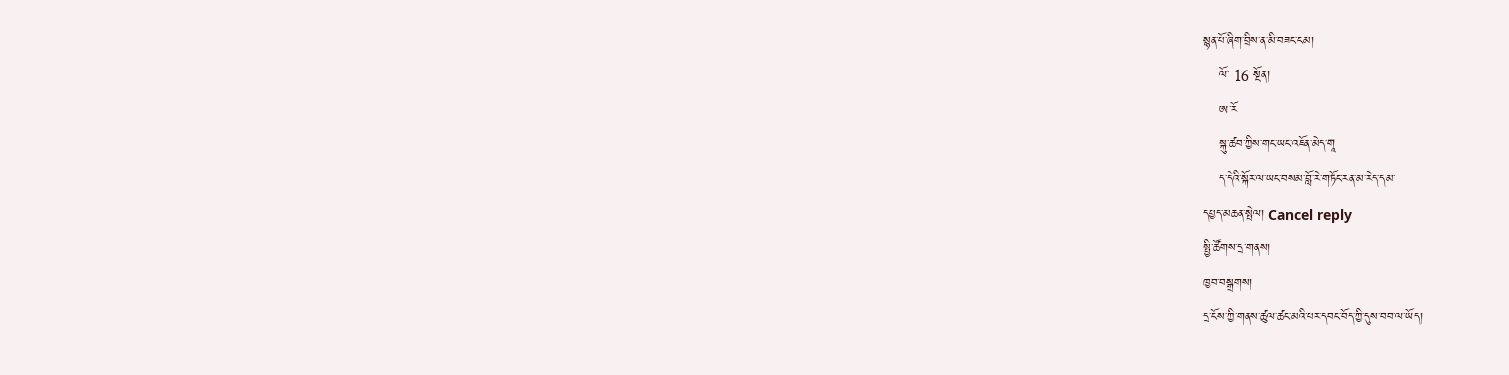སྙན་པོ་ཞིག་བྲིས་ན་མི་བཟང་ངམ།
    ལོ་ 16 སྔོན།
    ཨ་རོ
    སྐུ་ཚབ་ཀྱིས་གང་ཡང་འཇོན་མེད་གཱ
    ད་དེའི་སྐོར་ལ་ཡང་བསམ་བློ་རེ་གཏོང་རན་མ་རེད་དམ་
དཔྱད་མཆན་སྤེལ། Cancel reply
སྤྱི་ཚོགས་དྲ་གནས།
ཁྱབ་བསྒྲགས།
དྲ་ངོས་ཀྱི་གནས་ཚུལ་ཚང་མའི་པར་དབང་བོད་ཀྱི་དུས་བབ་ལ་ཡོད།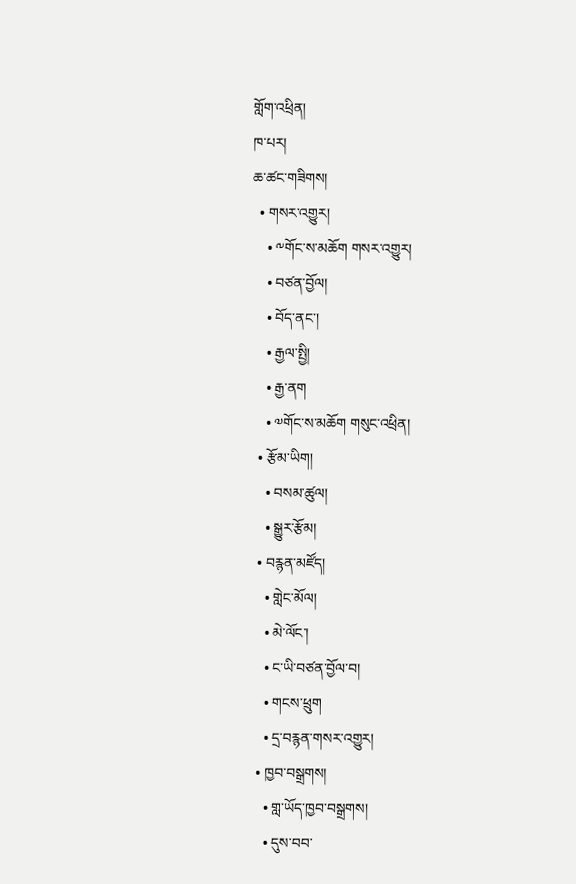གློག་འཕྲིན།
ཁ་པར།
ཆ་ཚང་གཟིགས།
  • གསར་འགྱུར།
    • ༸གོང་ས་མཆོག གསར་འགྱུར།
    • བཙན་བྱོལ།
    • བོད་ནང་།
    • རྒྱལ་སྤྱི།
    • རྒྱ་ནག
    • ༧གོང་ས་མཆོག གསུང་འཕྲིན།
  • རྩོམ་ཡིག།
    • བསམ་ཚུལ།
    • སྒྱུར་རྩོམ།
  • བརྙན་མཛོད།
    • གླེང་མོལ།
    • མེ་ལོང་།
    • ང་ཡི་བཙན་བྱོལ་བ།
    • གངས་ཕྲུག
    • དྲ་བརྙན་གསར་འགྱུར།
  • ཁྱབ་བསྒྲགས།
    • གླ་ཡོད་ཁྱབ་བསྒྲགས།
    • དུས་བབ་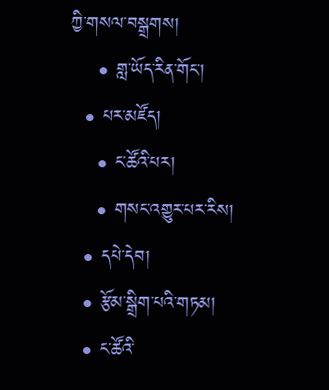ཀྱི་གསལ་བསྒྲགས།
    • གླ་ཡོད་རིན་གོང་།
  • པར་མཛོད།
    • ང་ཚོའི་པར།
    • གསང་འགྱུར་པར་རིས།
  • དཔེ་དེབ།
  • རྩོམ་སྒྲིག་པའི་གཏམ།
  • ང་ཚོའི་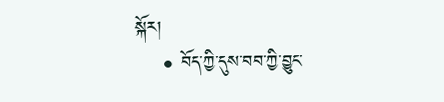སྐོར།
    • བོད་ཀྱི་དུས་བབ་ཀྱི་བྱུང་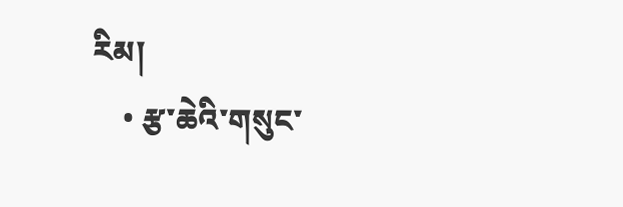རིམ།
    • རྩ་ཆེའི་གསུང་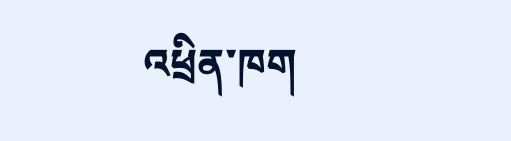འཕྲིན་ཁག